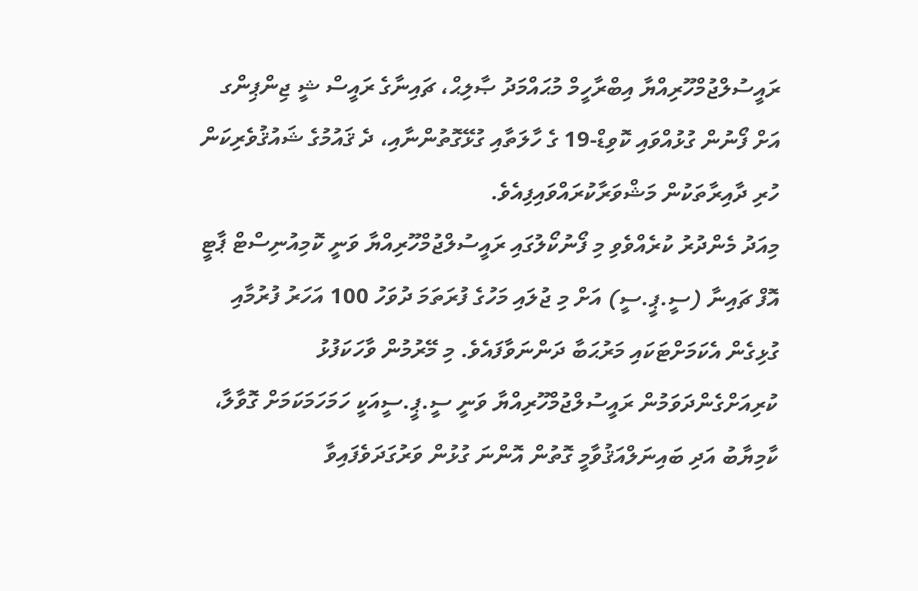ރައީސުލްޖުމްހޫރިއްޔާ އިބްރާހީމް މުޙައްމަދު ޞާލިޙް، ޗައިނާގެ ރައީސް ޝީ ޖިންޕިންގ އަށް ފޯނުން ގުޅުއްވައި ކޮވިޑް-19 ގެ ހާލަތާއި ގުޅޭގޮތުންނާއި، ދެ ޤައުމުގެ ޝައުޤުވެރިކަން ހުރި ދާއިރާތަކުން މަޝްވަރާކުރައްވައިފިއެވެ.
މިއަދު މެންދުރު ކުރެއްވެވި މި ފޯނުކޯލުގައި ރައީސުލްޖުމްހޫރިއްޔާ ވަނީ ކޮމިއުނިސްޓް ޕާޓީ އޮފް ޗައިނާ (ސީ.ޕީ.ސީ) އަށް މި ޖުލައި މަހުގެ ފުރަތަމަ ދުވަހު 100 އަހަރު ފުރުމާއި ގުޅިގެން އެކަމަށްޓަކައި މަރުޙަބާ ދަންނަވާފައެވެ. މި މޭރުމުން ވާހަކަފުޅު ކުރިއަށްގެންދަވަމުން ރައީސުލްޖުމްހޫރިއްޔާ ވަނީ ސީ.ޕީ.ސީއަކީ ހަމަހަމަކަމަށް ގޮވާލާ، ކާމިޔާބު އަދި ބައިނަލްއަޤުވާމީ ގޮތުން އޮންނަ ގުޅުން ވަރުގަދަވެފައިވާ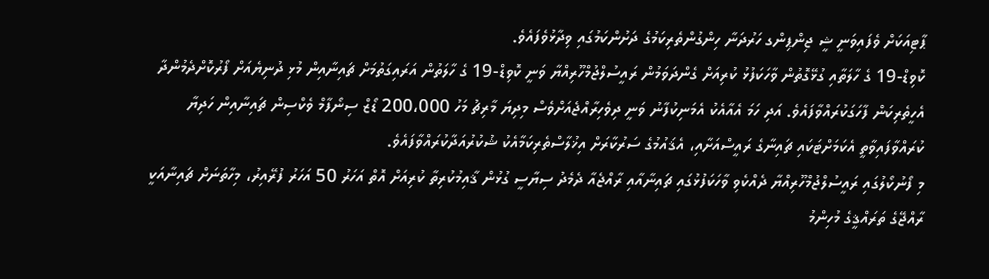ޕާޓިއަކަށް ވެފައިވަނީ ޝީ ޖިންޕިންގ ހަރުދަނާ ހިންގުންތެރިކަމުގެ ދަށުންކަމުގައި ވިދާޅުވެފައެވެ.
ކޮވިޑް-19 ގެ ހާލަތާއި ގުޅޭގޮތުން ވާހަކަފުޅު ކުރިއަށް ގެންދަވަމުން ރައީސުލްޖުމްހޫރިއްޔާ ވަނީ ކޮވިޑް-19 ގެ ހާލަތުން އަރައިގަތުމަށް ޗައިނާއިން މުޅި ދުނިޔެއަށް ފޯރުކޮށްދެމުންދާ އެހީތެރިކަން ފާހަގަކުރައްވާފައެވެ. އަދި ހަމަ އެއާއެކު އެމަނިކުފާނު ވަނީ ދިވެހިރާއްޖެއަށްވެސް މިދިޔަ މާރިޗު މަހު 200،000 ޑޯޒް ސިނޯފާމް ވެކްސިން ޗައިނާއިން ހަދިޔާ ކުރައްވާފައިވާތީ އެކަމަށްޓަކައި ޗައިނާގެ ރައީސްއަށާއި، އެޤައުމުގެ ސަރުކާރަށް އިޚުލާސްތެރިކަމާއެކު ޝުކުރުއަދާކުރައްވާފައެވެ.
މި ފޯނުކޯލުގައި ރައީސުލްޖުމްހޫރިއްޔާ ދެއްކެވި ވާހަކަފުޅުގައި ޗައިނާއާއި ރާއްޖެއާ ދެމެދު ސިޔާސީ ގުޅުން ޤާއިމުކުރިތާ ކުރިއަށް އޮތް އަހަރު 50 އަހަރު ފުރޭއިރު، މިހާތަނަށް ޗައިނާއަކީ ރާއްޖޭގެ ތަރައްޤީގެ މުހިންމު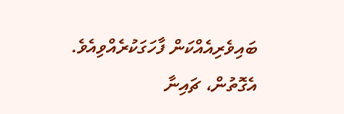ބައިވެރިއެއްކަން ފާހަގަކުރެއްވިއެވެ. އެގޮތުން، ޗައިނާ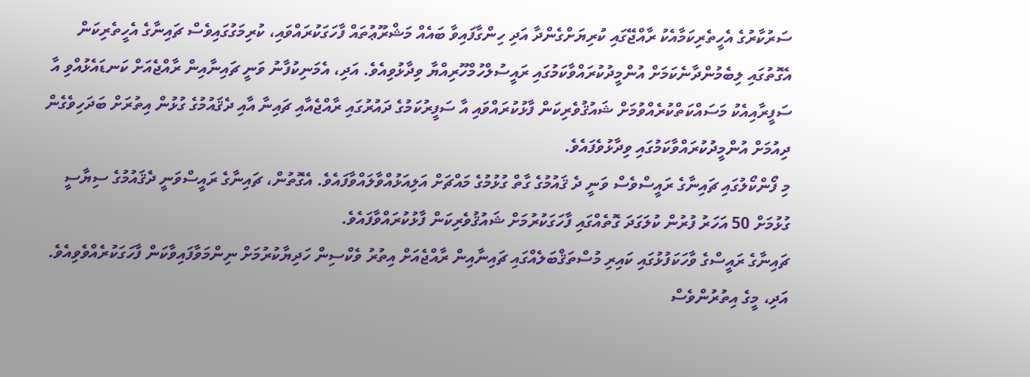ސަރުކާރުގެ އެހީތެރިކަމާއެކު ރާއްޖޭގައި ކުރިޔަށްގެންދާ އަދި ހިންގާފައިވާ ބައެއް މަޝްރޫޢުތައް ފާހަގަކުރައްވައި، ކުރިމަގުގައިވެސް ޗައިނާގެ އެހީތެރިކަން އެގޮތުގައި ލިބެމުންދާނެކަމަށް އުންމީދުކުރައްވާކަމުގައި ރައީސުލްހުމްހޫރިއްޔާ ވިދާޅުވިއެވެ. އަދި، އެމަނިކުފާނު ވަނީ ޗައިނާއިން ރާއްޖެއަށް ކަނޑައެޅުއްވި އާ ސަފީރާއިއެކު މަސައްކަތްކުރެއްވުމަށް ޝައުޤުވެރިކަން ފާޅުކުރައްވައި އާ ސަފީރުކަމުގެ ދައުރުގައި ރާއްޖެއާއި ޗައިނާ އާއި ދެޤައުމުގެ ގުޅުން އިތުރަށް ބަދަހިވެގެން ދިއުމަށް އުންމީދުކުރައްވާކަމުގައި ވިދާޅުވެފައެވެ.
މި ފޯންކޯލުގައި ޗައިނާގެ ރައީސްވެސް ވަނީ ދެ ޤައުމުގެ ގާތް ގުޅުމުގެ މައްޗަށް އަލިއަޅުއްވާލައްވާފައެވެ. އެގޮތުން، ޗައިނާގެ ރައީސްވަނީ ދެޤައުމުގެ ސިޔާސީ ގުޅުމަށް 50 އަހަރު ފުރުން ކުލަގަދަ ގޮތެއްގައި ފާހަގަކުރުމަށް ޝައުޤުވެރިކަން ފާޅުކުރައްވާފައެވެ.
ޗައިނާގެ ރައީސްގެ ވާހަކަފުޅުގައި ކައިރި މުސްތަޤްބަލެއްގައި ޗައިނާއިން ރާއްޖެއަށް އިތުރު ވެކްސިން ހަދިޔާކުރުމަށް ނިންމަވާފައިވާކަން ފާހަގަކުރެއްވެވިއެވެ. އަދި، މީގެ އިތުރުންވެސް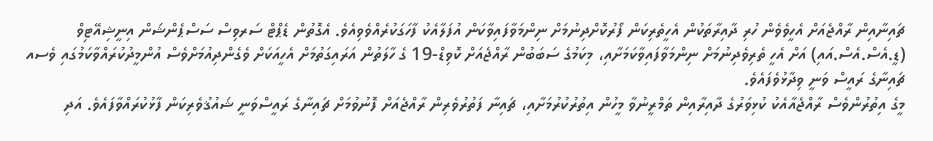ޗައިނާއިން ރާއްޖެއަށް އެހީވެވެން ހުރި ދާއިރާތަކުން އެހީތެރިކަން ފޯރުކޮށްދިނުމަށް ނިންމަވާފައިވާކަން އުފަލާއެކު ފާހަގަކުރެއްވެވިއެވެ. އެގޮތުން ޑެޕްޓް ސަރވިސް ސަސްޕެންޝަން އިނީޝިއޭޓިވް (ޑީ.އެސް.އެސް.އައި) އަށް އެހީ ތެރިވެދިނުމަށް ނިންމަވާފައިވާކަމަށާއި، މިކަމުގެ ސަބަބުން ރާއްޖެއަށް ކޮވިޑް-19 ގެ ހާލަތުން އަރައިގަތުމަށް އެހީއަކަށް ވެގެންދިއުމަށްވެސް އުންމީދުކުރައްވާކަމުގައި ވެސއ ޗައިނާގެ ރައީސް ވަނީ ވިދާޅުވެފައެވެ.
މީގެ އިތުރުންވެސް ރާއްޖެއާއެކު ކުޅިވަރުގެ ދާއިރާއިން ތަމްރީނުވާ މީހުން އިތުރުކުރުމަށާއި، ޗައިނާ ފަތުރުވެރިން ރާއްޖެއަށް ފޮނުވުމަށް ޗައިނާގެ ރައީސްވަނީ ޝައުޤުވެރިކަން ފާޅުކުރައްވާފައެވެ. އަދި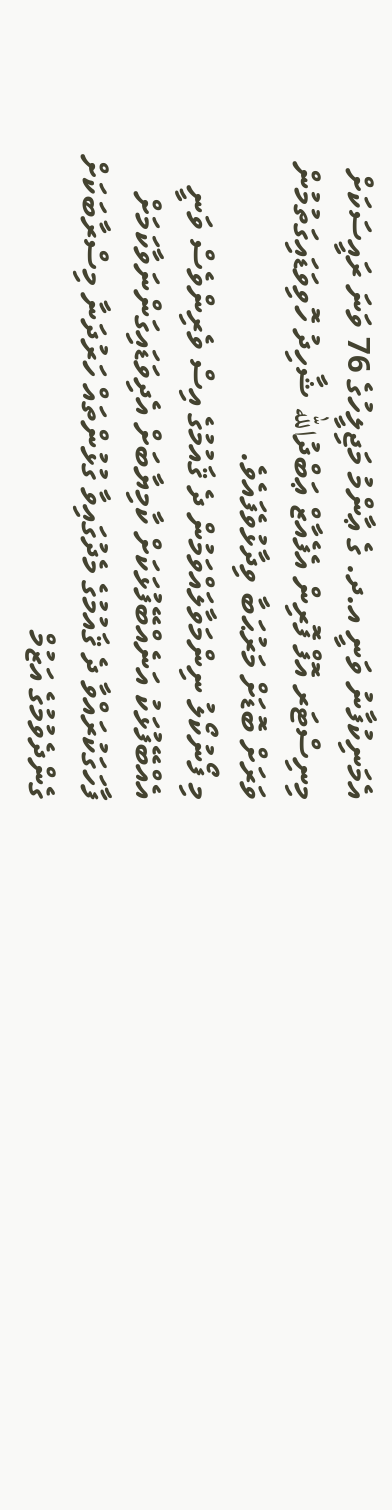އެމަނިކުފާނު ވަނީ އ.ދ. ގެ ޢާންމު މަޖިލީހުގެ 76 ވަނަ ރައީސަކަށް މިނިސްޓަރ އޮފް ފޮރިން އެފެއާޒް ޢަބްދުالله ޝާހިދު ހޮވިވަޑައިގަތުމުން ވަރަށް ބޮޑަށް މަރުޙަބާ ވިދާޅުވެފައެވެ.
މި ފޯނުކޯލު ނިންމަވާލައްވަމުން ދެ ޤައުމުގެ އިސް ވެރިންވެސް ވަނީ އެއްބޭފުޅަކު އަނެއްބޭފުޅަކަށް ކާމިޔާބަށް އެދިވަޑައިގަންނަވާކަމަށް ފާހަގަކުރައްވާ ދެ ޤައުމުގެ މެދުގައިވާ ގުޅުންތައް ހަރުދަނާ މިސްރާބަކަށް ގެންދެވުމުގެ އަޒުމް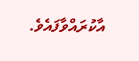އާކުރައްވާފައެވެ.